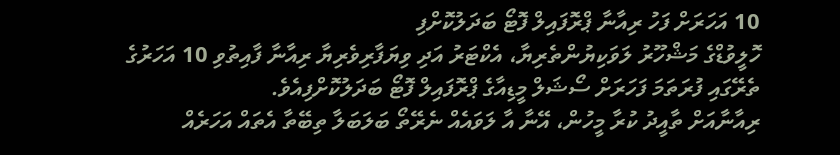10 އަހަރަށް ފަހު ރިއާނާ ޕްރޮފައިލް ފޮޓޯ ބަދަލުކޮށްފި
ހޮލީވުޑްގެ މަޝްހޫރު ލަވަކިޔުންތެރިޔާ، އެކްޓަރު އަދި ވިޔަފާރިވެރިޔާ ރިއާނާ ފާއިތުވި 10 އަހަރުގެ ތެރޭގައި ފުރަތަމަ ފަހަރަށް ސޯޝަލް މީޑިއާގެ ޕްރޮފައިލް ފޮޓޯ ބަދަލުކޮށްފިއެވެ.
ރިއާނާއަށް ތާއީދު ކުރާ މީހުން، އޭނާ އާ ލަވައެއް ނެރޭތޯ ބަލަބަލާ ތިބޭތާ އެތައް އަހަރެއް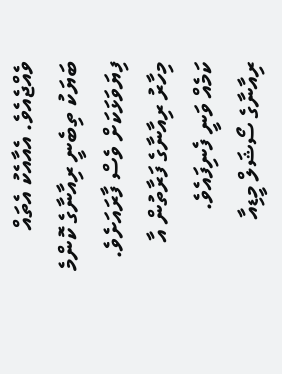ވެއްޖެއެވެ. އެއާއެކު އެތައް ބަޔަކު ތިބެނީ ރިއާނާގެ ކޮންމެ ފިޔަވަޅަކަށް ވެސް ފާރައަށެވެ. މިހާރު ރިއާނާގެ ފަރާތުން އާ ކަމެއް ވަނީ ފެނިފައެވެ.
ރިއާނާގެ ސޯޝަލް މީޑިއާ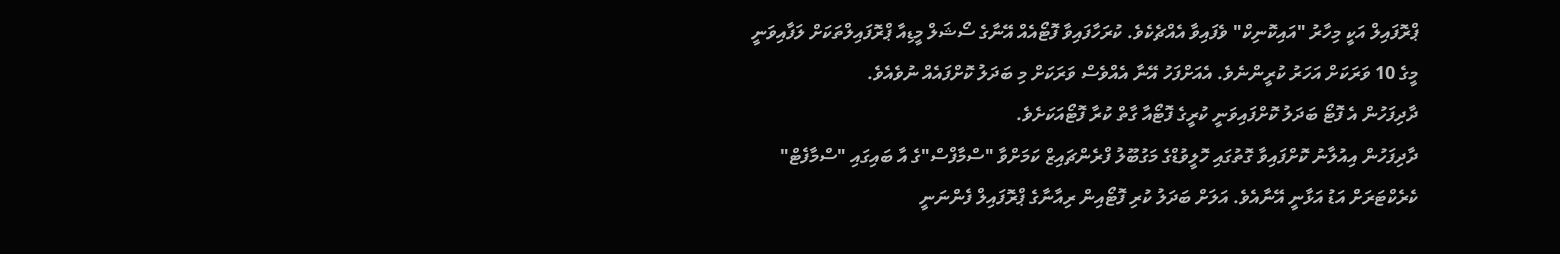ޕްރޮފައިލް އަކީ މިހާރު "އައިކޮނިކް" ވެފައިވާ އެއްޗެކެވެ. ކުރަހާފައިވާ ފޮޓޯއެއް އޭނާގެ ސޯޝަލް މީޑިއާ ޕްރޮފައިލްތަކަށް ލަފާއިވަނީ މީގެ 10 ވަރަކަށް އަހަރު ކުރީންނެވެ. އެއަށްފަހު އޭނާ އެއްވެސް ވަރަކަށް މި ބަދަލު ކޮށްފައެއް ނުވެއެވެ.
ދާދިފަހުން އެ ފޮޓޯ ބަދަލު ކޮށްފައިވަނީ ކުރީގެ ފޮޓޯއާ ގާތް ކުރާ ފޮޓޯއަކަށެވެ.
ދާދިފަހުން އިއުލާނު ކޮށްފައިވާ ގޮތުގައި ހޮލީވުޑްގެ މަގުބޫލު ފްރެންޗައިޒް ކަމަށްވާ "ސްމާފްސް"ގެ އާ ބައިގައި "ސްމާފެޓް" ކެރެކްޓަރަށް އަޑު އަޅާނީ އޭނާއެވެ. އަލަށް ބަދަލު ކުރި ފޮޓޯއިން ރިއާނާގެ ޕްރޮފައިލް ފެންނަނީ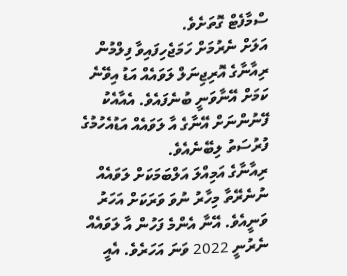ސްމާފެޓް ގޮތަށެވެ.
އަލަށް ނެރުމަށް ހަމަޖެހިފައިވާ ފިލްމުން ރިއާނާގެ އޮރިޖިނަލް ލަވައެއް އަޑު އިވޭނެ ކަމަށް އޭނާވަނީ ބުނެފައެވެ. އެއާއެކު ފޭނުންނަށް އޭނާގެ އާ ލަވައެއް އަޑުއެހުމުގެ ފުރުސަތު ލިބޭނެއެވެ.
ރިއާނާގެ އަމިއްލަ އަލްބަމަކަށް ލަވައެއް ނުނެރޭތާ މިހާރު ނުވަ ވަރަކަށް އަހަރު ވަނީއެވެ. އޭނާ އެންމެ ފަހުން އާ ލަވައެއް ނެރުނީ 2022 ވަނަ އަހަރެވެ. އެއީ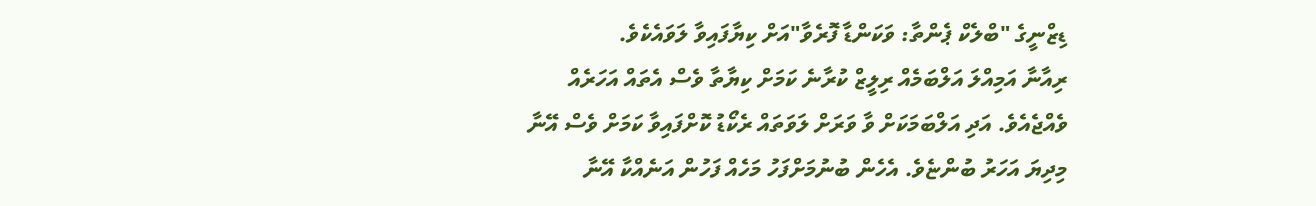ޑިޒްނީގެ "ބްލެކް ޕެންތާ: ވަކަންޑާ ފޮރެވާ"އަށް ކިޔާފައިވާ ލަވައެކެވެ.
ރިއާނާ އަމިއްލަ އަލްބަމެއް ރިލީޒް ކުރާނެ ކަމަށް ކިޔާތާ ވެސް އެތައް އަހަރެއް ވެއްޖެއެވެ. އަދި އަލްބަމަކަށް ވާ ވަރަށް ލަވަތައް ރެކޯޑު ކޮށްފައިވާ ކަމަށް ވެސް އޭނާ މިދިޔަ އަހަރު ބުންޏެވެ. އެހެން ބުނުމަށްފަހު މަހެއް ފަހުން އަނެއްކާ އޭނާ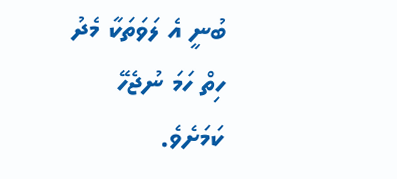ބުނީ އެ ލަވަތަކާ މެދު ހިތް ހަމަ ނުޖެހޭ ކަމަށެވެ.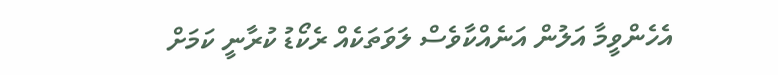އެހެންވީމާ އަލުން އަނެއްކާވެސް ލަވަތަކެއް ރެކޯޑު ކުރާނީ ކަމަށް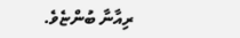ރިއާނާ ބުންޏެވެ.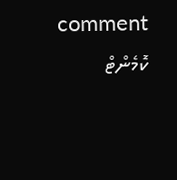comment ކޮމެންޓް